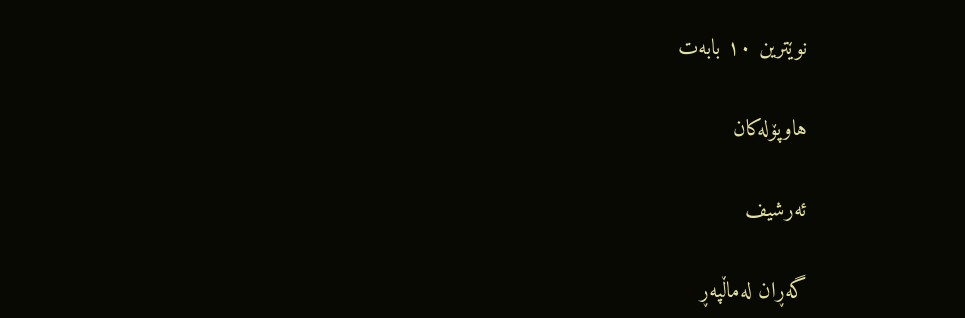نوێترین ١٠ بابەت

هاوپۆلەکان

ئەرشیف

گەڕان لەماڵپەڕ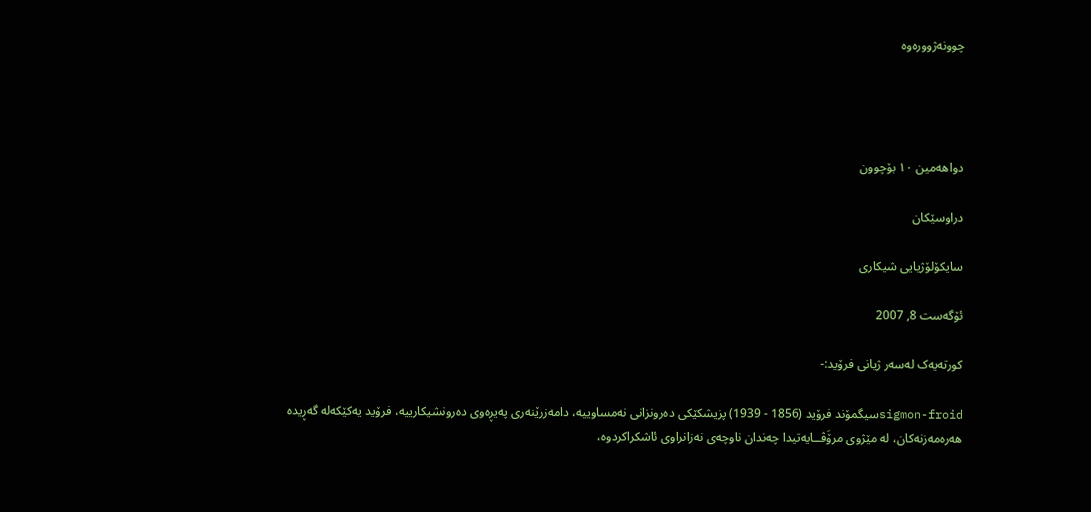چوونه‌ژووره‌وه‌




دواهەمین ١٠ بۆچوون

دراوسێکان

سایکۆلۆژیایی شیکارى

ئۆگه‌ست 8, 2007

کورته‌یه‌ک له‌سه‌ر ژیانى فرۆید:-

sigmon-froidسیگمۆند فرۆید (1856 - 1939) پزیشکێکى ده‌رونزانى نه‌مساوییه‌، دامه‌زرێنه‌رى په‌یڕه‌وى ده‌رونشیکارییه‌، فرۆید یه‌کێکه‌له‌ گه‌ڕیده‌ هه‌ره‌مه‌زنه‌کان، له‌ مێژوى مرۆَڤــایه‌تیدا چه‌ندان ناوچه‌ى نه‌زانراوى ئاشکراكردوه‌،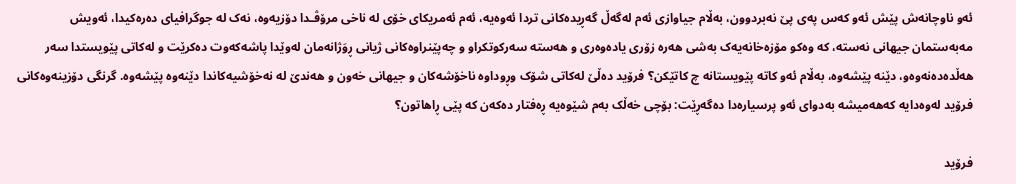ئه‌و ناوچانه‌ش پێش ئه‌و که‌س په‌ى پێ نه‌بردوون، به‌ڵام جیاوازى ئه‌م له‌گه‌ڵ گه‌ڕیده‌کانى تردا ئه‌وه‌یه‌، ئه‌م ئه‌مریکاى خۆى له‌ ناخى مرۆڤـدا دۆزیه‌وه‌، نه‌ک له‌ جوگرافیای ده‌ره‌کیدا، ئه‌ویش مه‌به‌ستمان جیهانى نه‌سته‌، که‌ وه‌کو مۆزه‌خانه‌یه‌ک به‌شى هه‌ره‌ زۆرى یاده‌وه‌رى و هه‌سته‌ سه‌رکوتکراو و چه‌پێنراوه‌کانى ژیانى ڕوَژانه‌مان له‌وێدا پاشه‌كه‌وت ده‌کرێت و له‌کاتى پێویستدا سه‌ر هه‌ڵده‌ده‌نه‌وه‌و، دێنه‌ پێشه‌وه‌، به‌ڵام ئه‌و کاته‌ پێویستانه‌ چ کاتێکن؟ فرۆید ده‌ڵێ له‌کاتى شۆک وڕوداوه ‌ناخۆشه‌کان و جیهانى خه‌ون و هه‌ندێ له‌ نه‌خۆشیه‌کاندا دێنه‌وه‌ پێشه‌وه. گرنگى دۆزینه‌وه‌کانى فرۆید له‌وه‌دایه‌ که‌هه‌میشه‌ به‌دواى ئه‌و پرسیاره‌دا ده‌گه‌ڕێت: بۆچى خه‌ڵک به‌م شێوه‌یه‌ ڕه‌فتار ده‌که‌ن که‌ پێى ڕاهاتون؟

فرۆید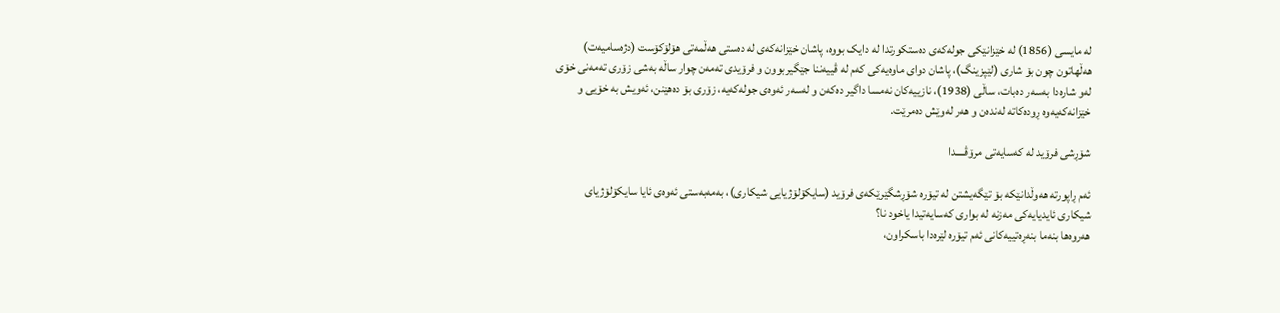له‌ مایسى (1856) له‌ خێزانێکى جوله‌که‌ى ده‌ستکورتدا له‌ دایک بووه‌، پاشان خێزانه‌که‌ى له‌ ده‌ستى هه‌ڵمه‌تى هۆلۆكۆست (دژه‌سامیه‌ت) هه‌ڵهاتون چون بۆ شارى (لێپزینگ)، پاشان دواى ماوه‌یه‌کى که‌م له‌ ڤییه‌ننا جێگیربوون و فرۆیدى ته‌مه‌ن چوار ساڵه‌ به‌شى زۆرى ته‌مه‌نى خۆی له‌و شاره‌دا به‌سه‌ر ده‌بات، ساڵى (1938)، نازییه‌کان نه‌مسا داگیر ده‌که‌ن و له‌سه‌ر ئه‌وه‌ى جوله‌که‌یه‌، زۆرى بۆ ده‌هێنن، ئه‌ویش به‌ خۆیی و خێزانه‌که‌یه‌وه‌ ڕوده‌کاته‌ له‌نده‌ن و هه‌ر له‌وێش ده‌مرێت.

شۆڕشى فرۆید له‌ که‌سایه‌تى مرۆڤــــدا

ئه‌م ڕاپورته‌ هه‌وڵدانێکه‌ بۆ تێگه‌یشتن له‌ تیۆره‌ شۆڕشگێرێکه‌ى فرۆید (سایکۆلۆژیایی شیکارى)، به‌مه‌به‌ستى ئه‌وه‌ى ئایا سایکۆلۆژیاى شیکارى ئایدیایه‌کى مه‌زنه‌ له‌ بوارى که‌سایه‌تیدا یاخود نا؟
هه‌روه‌ها بنه‌ما بنه‌ڕه‌تییه‌کانى ئه‌م تیۆره‌ لێره‌دا باسکراون،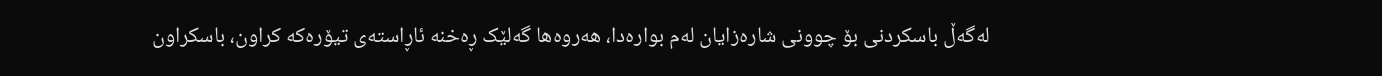له‌گه‌ڵ باسکردنى بۆ چوونى شاره‌زایان له‌م بواره‌دا، هه‌روه‌ها گه‌لێک ڕه‌خنه‌ ئاڕاسته‌ى تیۆره‌که‌ کراون، باسکراون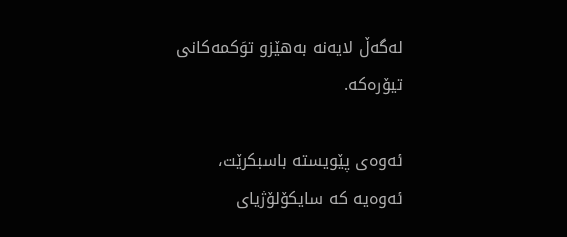له‌گه‌ڵ لایه‌نه‌ به‌هێزو توَکمه‌کانى تیۆره‌که‌.

ئه‌وه‌ى پێویسته‌ باسبکرێت، ئه‌وه‌یه‌ که‌ سایکۆلۆژیاى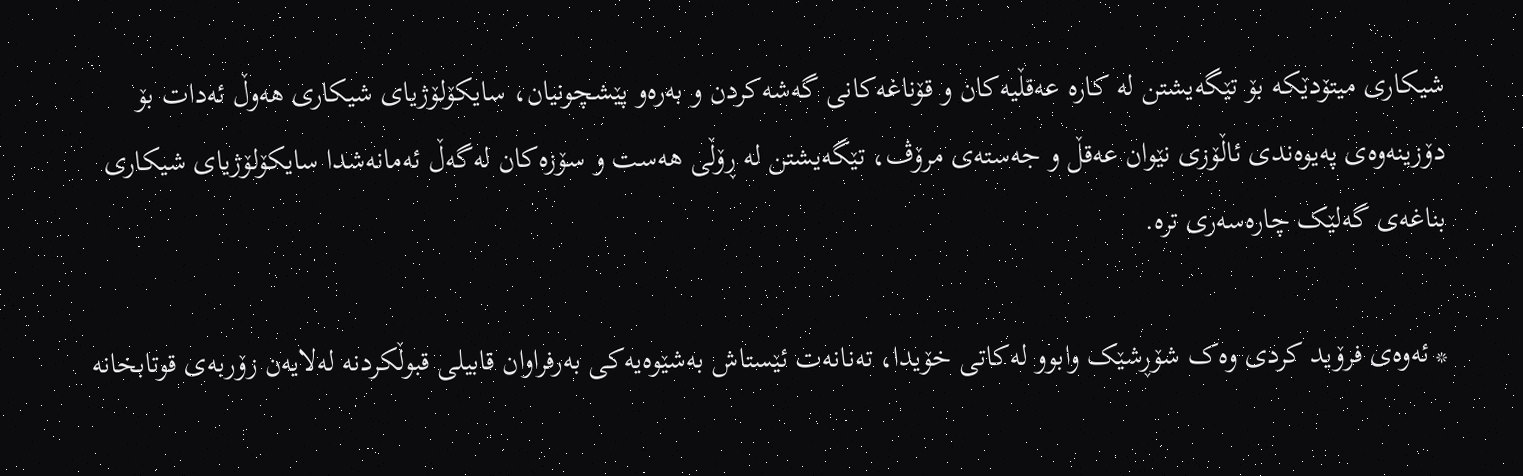شیکارى میتۆدێکه‌ بۆ تێگه‌یشتن له‌ كاره‌‌ عه‌قڵیه‌کان و قۆناغه‌کانى گه‌شه‌کردن و به‌ره‌و پێشچونیان، سایکۆلۆژیای شیکارى هه‌وڵ ئه‌دات بۆ دۆزینه‌وه‌ى په‌یوه‌ندى ئاڵۆزى نێوان عه‌قڵ و جه‌سته‌ى مرۆڤ، تێگه‌یشتن له‌ ڕۆڵى هه‌ست و سۆزه‌کان له‌گه‌ڵ ئه‌مانه‌شدا سایکۆلۆژیاى شیکارى بناغه‌ى گه‌لێک چاره‌سه‌رى تره‌.

* ئه‌وه‌ى فرۆید کردى وه‌ک شۆڕشێک وابوو له‌کاتى خۆیدا، ته‌نانه‌ت ئێستاش به‌شێوه‌یه‌کى به‌رفراوان قابیلى قبوڵکردنه‌ له‌لایه‌ن زۆربه‌ى قوتابخانه‌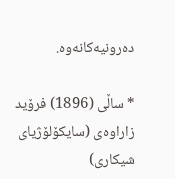ده‌رونیه‌کانه‌وه‌.

* ساڵی (1896) فرۆید زاراوه‌ى (سایکۆلۆژیاى شیکارى)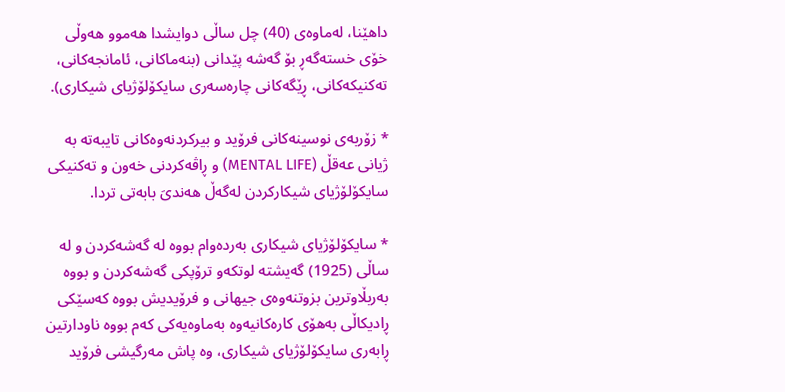داهێنا، له‌ماوه‌ى (40) چل ساڵی دوایشدا هه‌موو هه‌وڵى خۆى خسته‌گه‌ڕ بۆ گه‌شه‌ پێدانى (بنه‌ماکانى، ئامانجه‌کانى، ته‌کنیکه‌کانى، ڕێگه‌کانى چاره‌سه‌رى سایکۆلۆژیای شیکارى).

* زۆربه‌ى نوسینه‌کانى فرۆید و بیرکردنه‌وه‌کانى تایبه‌ته‌ به‌ ژیانى عه‌قڵ (MENTAL LIFE) و ڕاڤه‌کردنى خه‌ون و ته‌کنیکى سایکۆلۆژیاى شیکارکردن له‌گه‌ڵ هه‌ندىَ بابه‌تى تردا.

* سایکۆلۆژیاى شیکارى به‌رده‌وام بووه‌ له‌ گه‌شه‌کردن و له‌ ساڵى (1925) گه‌یشته‌ لوتکه‌و ترۆپکى گه‌شه‌کردن و بووه‌ به‌ربڵاوترین بزوتنه‌وه‌ى جیهانى و فرۆیدیش بووه‌ که‌سێکى ڕادیکاڵى به‌هۆى کاره‌کانیه‌وه‌ به‌ماوه‌یه‌کى که‌م بووه‌ ناودارتین ڕابه‌رى سایکۆلۆژیاى شیکارى، وه‌ پاش مه‌رگیشى فرۆید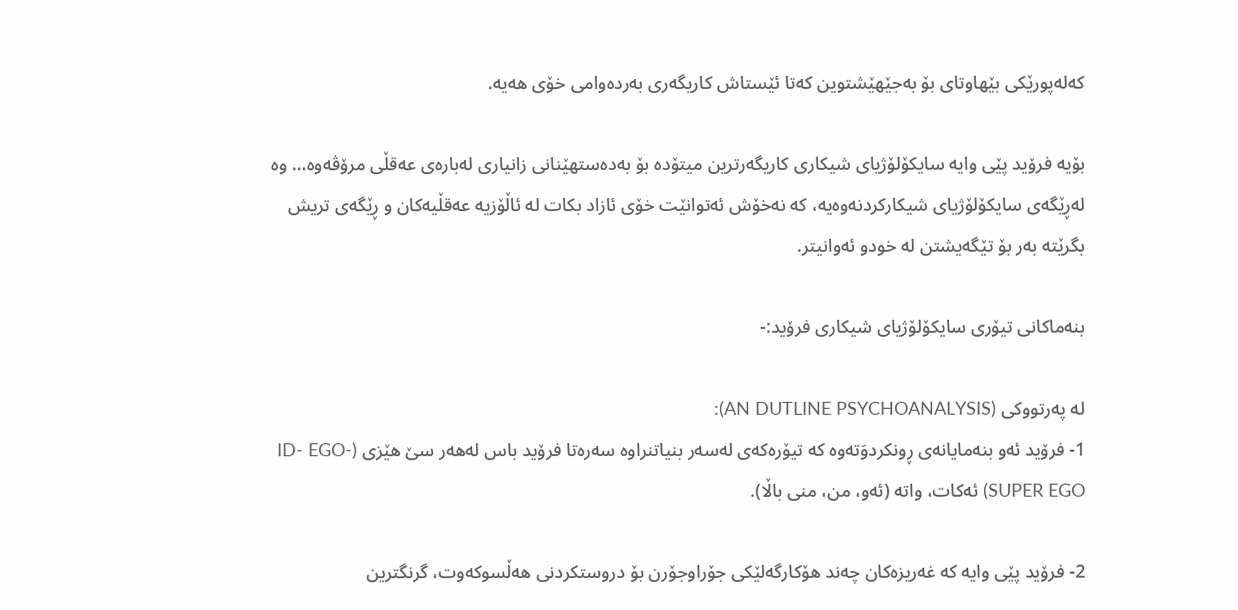که‌له‌پورێکى بێهاوتاى بۆ به‌جێهێشتوین که‌تا ئێستاش کاریگه‌رى به‌رده‌وامى خۆی هه‌یه‌.

بۆیه‌ فرۆید پێی وایه‌ سایکۆلۆژیاى شیکارى کاریگه‌رترین میتۆده‌ بۆ به‌ده‌ستهێنانى زانیارى له‌باره‌ى عه‌قڵى مرۆڤه‌وه‌… وه‌ له‌ڕێگه‌ى سایکۆلۆژیاى شیکارکردنه‌وه‌یه‌، که‌ نه‌خۆش ئه‌توانێت خۆی ئازاد بکات له‌ ئاڵۆزیه‌ عه‌قڵیه‌کان و ڕێگه‌ى تریش بگرێته‌ به‌ر بۆ تێگه‌یشتن له‌ خودو ئه‌وانیتر.

بنه‌ماکانى تیۆرى سایکۆلۆژیاى شیکارى فرۆید:-

له‌ په‌رتووكى (AN DUTLINE PSYCHOANALYSIS):
1- فرۆید ئه‌و بنه‌مایانه‌ى ڕونکردوَته‌وه‌ که‌ تیۆره‌که‌ى له‌سه‌ر بنیاتنراوه‌ سه‌ره‌تا فرۆید باس له‌هه‌ر سێ هێزى (ID- EGO- SUPER EGO) ئه‌کات، واته‌ (ئه‌و، من، منى باڵا).

2- فرۆید پێى وایه‌ که‌ غه‌ریزه‌کان چه‌ند هۆکارگه‌لێکى جۆراوجۆرن بۆ دروستکردنى هه‌ڵسوکه‌وت، گرنگترین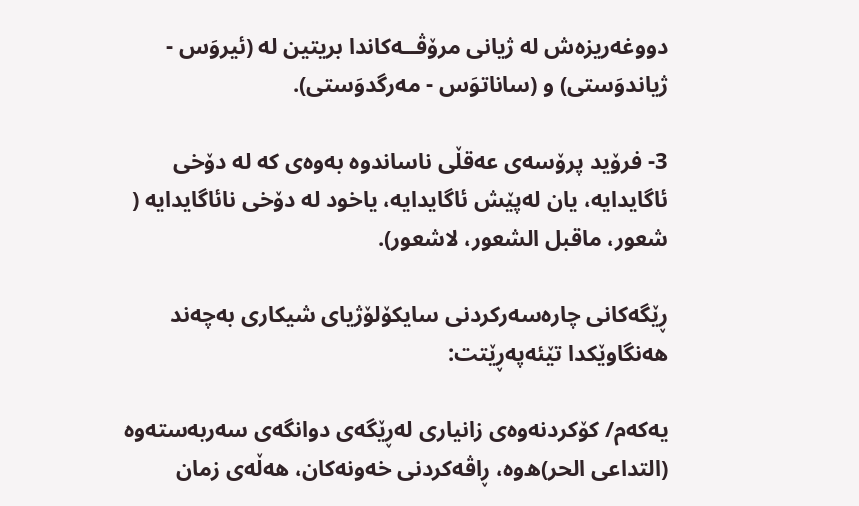دووغه‌ریزه‌ش له‌ ژیانى مرۆڤــه‌کاندا بریتین له‌ (ئیروَس - ژیاندوَستى) و (ساناتوَس - مه‌رگدوَستى).

3- فرۆید پرۆسه‌ى عه‌قڵى ناساندوه‌ به‌وه‌ى که‌ له‌ دۆخى ئاگایدایه‌، یان له‌پێش ئاگایدایه‌، یاخود له‌ دۆخى نائاگایدایه‌ ( شعور، ماقبل الشعور، لاشعور).

ڕێگه‌کانى چاره‌سه‌رکردنى سایکۆلۆژیاى شیکارى به‌چه‌ند هه‌نگاوێکدا تێئه‌په‌ڕێتت:

یه‌که‌م/ کۆکردنه‌وه‌ى زانیارى له‌ڕێگه‌ى دوانگه‌ى سه‌ربه‌سته‌وه‌ (التداعى الحر)ه‌وه‌، ڕاڤه‌کردنى خه‌ونه‌کان، هه‌ڵه‌ى زمان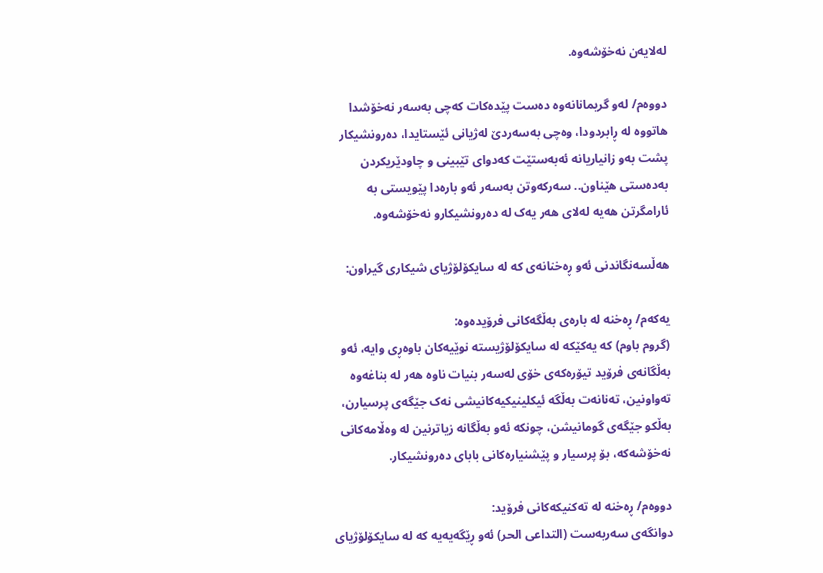له‌لایه‌ن نه‌خۆشه‌وه‌.

دووه‌م/ له‌و گریمانانه‌وه‌ ده‌ست پێده‌کات که‌چى به‌سه‌ر نه‌خۆشدا هاتووه‌ له‌ ڕابردودا، وه‌چى به‌سه‌ردێ له‌ژیانى ئێستایدا، ده‌رونشیکار پشت به‌و زانیاریانه‌ ئه‌به‌ستێت که‌دواى تێبینى و چاودێریکردن به‌ده‌ستى هێناون.. سه‌رکه‌وتن به‌سه‌ر ئه‌و باره‌‌دا پێویستى به‌ ئارامگرتن هه‌یه‌ له‌لاى هه‌ر یه‌ک له‌ ده‌رونشیکارو نه‌خۆشه‌وه‌.

هه‌ڵسه‌نگاندنى ئه‌و ڕه‌خنانه‌ى که‌ له‌ سایکۆلۆژیای شیکارى گیراون:

یه‌که‌م/ ڕه‌خنه‌ له‌ باره‌ى به‌ڵگه‌کانى فرۆیده‌وه‌:
(گروم باوم) که‌ یه‌کێکه‌ له‌ سایکۆلۆژیسته‌ نوێیه‌کان باوه‌ڕی وایه‌، ئه‌و به‌ڵگانه‌ى فرۆید تیۆره‌که‌ى خۆی له‌سه‌ر بنیات ناوه‌ هه‌ر له‌ بناغه‌وه‌ ته‌واونین، ته‌نانه‌ت به‌ڵگه‌ ئیکلینیکیه‌کانیشى نه‌ک جێگه‌ى پرسیارن، به‌ڵکو جێگه‌ى گومانیشن، چونکه‌ ئه‌و به‌ڵگانه‌ زیاترنین له‌ وه‌ڵامه‌کانى نه‌خۆشه‌که‌، بۆ پرسیار و پێشنیاره‌کانى باباى ده‌رونشیکار.

دووه‌م/ ڕه‌خنه‌ له‌ ته‌کنیکه‌کانى فرۆید:
دوانگه‌ى سه‌ربه‌ست (التداعى الحر) ئه‌و ڕێگه‌یه‌یه‌ که‌ له‌ سایکۆلۆژیاى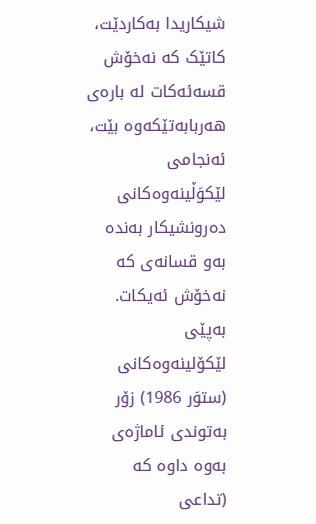شیکاریدا به‌کاردێت، کاتێک که‌ نه‌خۆش قسه‌ئه‌کات له‌ باره‌ى هه‌ربابه‌تێکه‌وه‌ بێت، ئه‌نجامى لێکوَڵینه‌وه‌کانى ده‌رونشیکار به‌نده‌ به‌و قسانه‌ى که‌ نه‌خۆش ئه‌یکات.
به‌پێی لێکۆلینه‌وه‌کانى (ستوَر 1986) زۆر به‌توندى ئاماژه‌ى به‌وه‌ داوه‌ که‌ (تداعى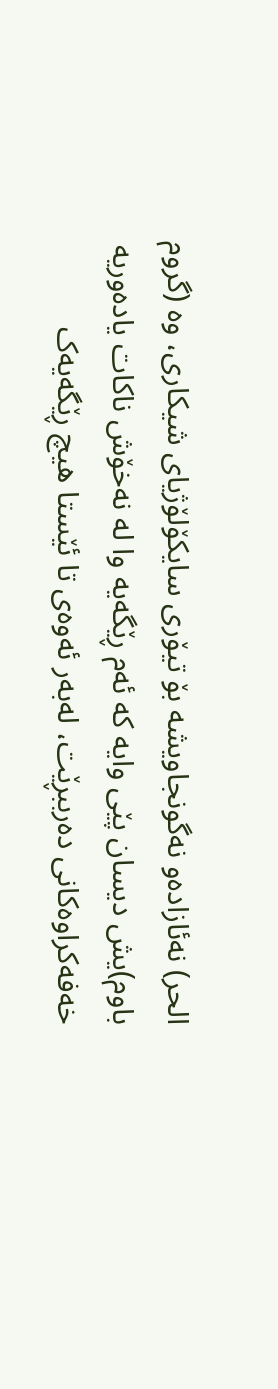الحر) نه‌ئازاده‌و نه‌گونجاویشه‌ بۆ تیۆرى سایکۆلۆژیاى شیکارى، وه‌ (گروم باوم)یش دیسان پێی وایه‌ که‌ ئه‌م ڕێگه‌یه‌ وا له‌ نه‌خۆش ناکات یاده‌وریه‌ خه‌فه‌کراوه‌کانى ده‌رببڕێت، له‌به‌ر ئه‌وه‌ى تا ئێستا هیچ ڕێگه‌یه‌ک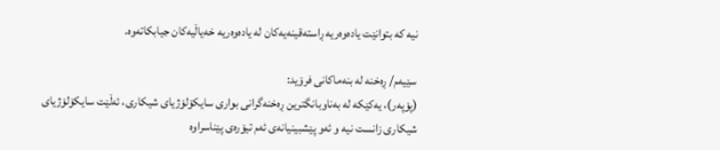نیه‌ که‌ بتوانێت یاده‌وه‌ریه‌ ڕاسته‌قینه‌یه‌کان له‌ یاده‌وه‌ریه‌ خه‌یاڵیه‌کان جیابکاته‌وه‌.

سێیه‌م/ ڕه‌خنه‌ له‌ بنه‌ماکانى فرۆید:
(پۆپه‌ر)، یه‌کێکه‌ له‌ به‌ناوبانگترین ڕه‌خنه‌گرانى بوارى سایکۆلۆژیاى شیکارى، ئه‌ڵێت سایکۆلۆژیاى شیکارى زانست نیه‌ و ئه‌و پێشبینیانه‌ى ئه‌م تیۆره‌ى پێناسراوه‌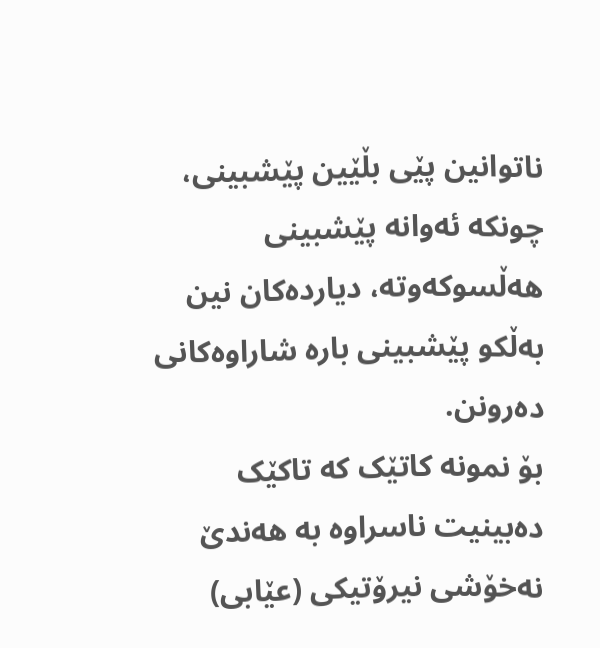ناتوانین پێی بڵێین پێشبینى، چونکه‌ ئه‌وانه‌ پێشبینى هه‌ڵسوکه‌وته‌، دیارده‌کان نین به‌ڵکو پێشبینى باره‌ شاراوه‌کانى ده‌رونن.
بۆ نمونه‌ کاتێک که‌ تاکێک ده‌بینیت ناسراوه‌ به‌ هه‌ندێ نه‌خۆشى نیرۆتیکى (عێابی)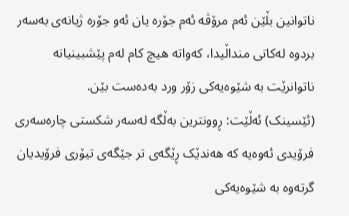ناتوانین بڵێن ئه‌م مرۆڤه‌ ئه‌م جۆره‌ یان ئه‌و جۆره‌ ژیانه‌ى به‌سه‌ر بردوه‌ له‌کاتى منداڵیدا، که‌واته‌ هیچ کام له‌م پێشبینیانه‌ ناتوانرێت به‌ شێوه‌یه‌کى زۆر ورد به‌ده‌ست بێن.
(ئێسینک) ئه‌ڵێت: ڕوونترین به‌ڵگه‌ له‌سه‌ر شکستى چاره‌سه‌رى فرۆیدى ئه‌وه‌یه‌ که‌ هه‌ندێک ڕێگه‌ى تر جێگه‌ى تیۆرى فرۆیدیان گرته‌وه‌ به‌ شێوه‌یه‌کى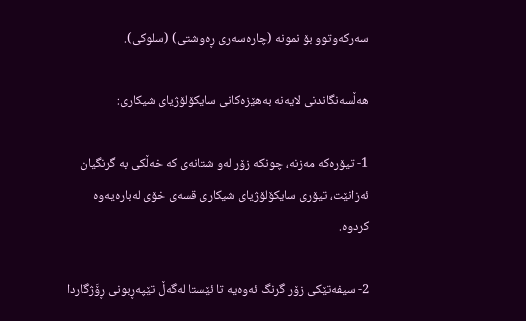سه‌رکه‌وتوو بۆ نمونه‌ (چاره‌سه‌رى ڕه‌وشتى) (سلوکى).

هه‌ڵسه‌نگاندنى لایه‌نه‌ به‌هێزه‌کانى سایکۆلۆژیای شیکارى:

1- تیۆره‌که‌ مه‌زنه‌، چونکه‌ زۆر له‌و شتانه‌ى که‌ خه‌ڵکى به‌ گرنگیان ئه‌زانێت، تیۆرى سایکۆلۆژیاى شیکارى قسه‌ى خۆى له‌باره‌یه‌وه‌ کردوه‌.

2- سیفه‌تێکى زۆر گرنگ ئه‌وه‌یه‌ تا ئێستا له‌گه‌ڵ تێپه‌ڕبونى ڕۆَژگاردا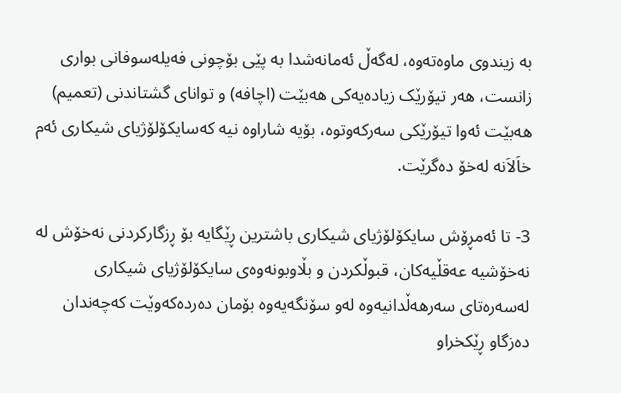به‌ زیندوی ماوه‌ته‌وه‌، له‌گه‌ڵ ئه‌مانه‌شدا به‌ پێی بۆچونى فه‌یله‌سوفانى بوارى زانست، هه‌ر تیۆرێک زیاده‌یه‌کى هه‌بێت (اچافه) و تواناى گشتاندنى (تعمیم) هه‌بێت ئه‌وا تیۆرێکى سه‌رکه‌وتوه‌، بۆیه‌ شاراوه‌ نیه‌ که‌سایکۆلۆژیاى شیکارى ئه‌م خاَلاَنه‌ له‌خۆ ده‌گرێت.

3- تا ئه‌مڕۆش سایکۆلۆژیاى شیکارى باشترین ڕێگایه‌ بۆ ڕزگارکردنى نه‌خۆش له‌ نه‌خۆشیه‌ عه‌قڵیه‌کان، قبوڵکردن و بڵاوبونه‌وه‌ى سایکۆلۆژیاى شیکارى له‌سه‌ره‌تاى سه‌رهه‌ڵدانیه‌وه‌ له‌و سۆنگه‌یه‌وه‌ بۆمان ده‌رده‌که‌وێت که‌چه‌ندان ده‌زگاو ڕێکخراو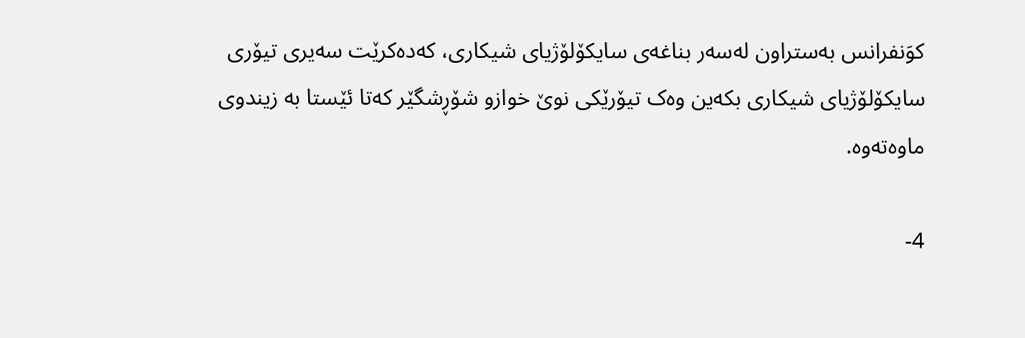کوَنفرانس به‌ستراون له‌سه‌ر بناغه‌ى سایکۆلۆژیاى شیکارى، که‌ده‌کرێت سه‌یرى تیۆرى سایکۆلۆژیاى شیکارى بکه‌ین وه‌ک تیۆرێکى نوێ خوازو شۆڕشگێر که‌تا ئێستا به‌ زیندوى ماوه‌ته‌وه‌.

4-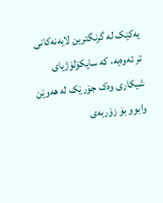یه‌کێک له‌ گرنگترین لایه‌نه‌کانى تر ئه‌وه‌یه‌، که‌ سایکۆلۆژیاى شیکارى وه‌ک جۆرێک له‌ هه‌وێن وابوو بۆ زۆربه‌ى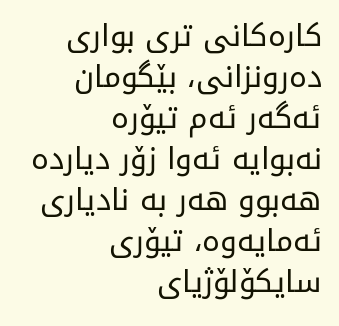کاره‌کانى ترى بوارى ده‌رونزانى، بێگومان ئه‌گه‌ر ئه‌م تیۆره‌ نه‌بوایه‌ ئه‌وا زۆر دیارده‌ هه‌بوو هه‌ر به‌ نادیارى ئه‌مایه‌وه‌، تیۆرى سایکۆلۆژیاى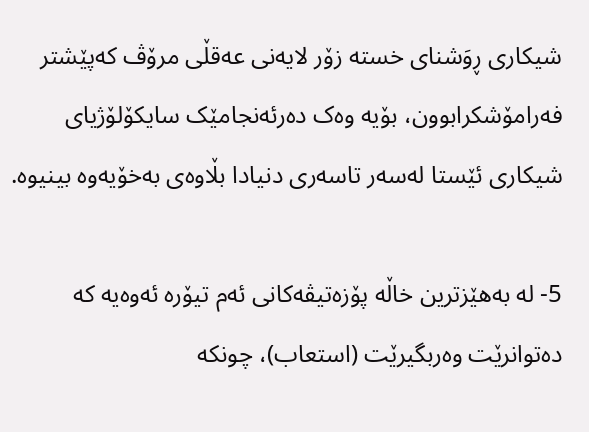شیکارى ڕوَشنای خسته‌ زۆر لایه‌نى عه‌قڵى مرۆڤ که‌پێشتر فه‌رامۆشکرابوون، بۆیه‌ وه‌ک ده‌رئه‌نجامێک سایکۆلۆژیاى شیکارى ئێستا له‌سه‌ر تاسه‌رى دنیادا بڵاوه‌ى به‌خۆیه‌وه‌ بینیوه‌.

5- له‌ به‌هێزترین خاڵه‌ پۆزه‌تیڤه‌کانى ئه‌م تیۆره‌ ئه‌وه‌یه‌ که‌ ده‌توانرێت وه‌ربگیرێت (استعاب)، چونکه‌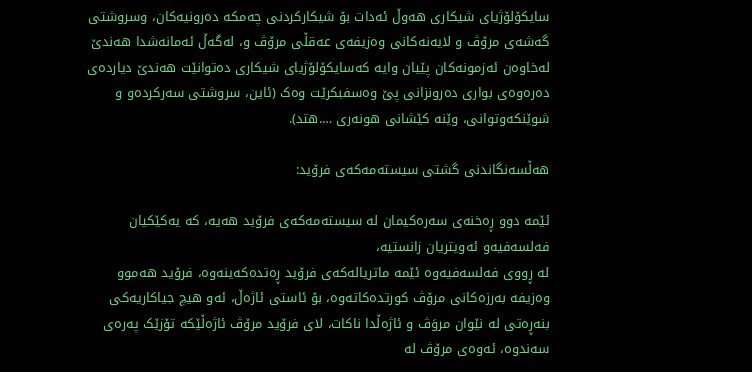سایکۆلۆژیاى شیکارى هه‌وڵ ئه‌دات بۆ شیکارکردنى چه‌مکه‌ ده‌رونیه‌کان، وسروشتى گه‌شه‌ى مرۆڤ و لایه‌نه‌کانى وه‌زیفه‌ى عه‌قڵى مرۆڤ و، له‌گه‌ڵ ئه‌مانه‌شدا هه‌ندێ له‌خاوه‌ن ئه‌زمونه‌کان پێیان وایه‌ که‌سایکۆلۆژیاى شیکارى ده‌توانێت هه‌ندێ دیارده‌ى ده‌ره‌وه‌ى بوارى ده‌رونزانى پێ وه‌سفبکرێت وه‌ک (ئاین، سروشتى سه‌رکرده‌و و شوێنکه‌وتوانى، وێنه‌ کێشانى هونه‌رى ….هتد).

هه‌ڵسه‌نگاندنى گشتى سیسته‌مه‌که‌ى فرۆید:

ئێمه‌ دوو ڕه‌خنه‌ى سه‌ره‌کیمان له‌ سیسته‌مه‌که‌ى فرۆید هه‌یه‌، که‌ یه‌کێکیان فه‌لسه‌فیه‌و ئه‌ویتریان زانستیه‌،
له‌ ڕووى فه‌لسه‌فیه‌وه‌ ئێمه‌ ماتریاله‌که‌ى فرۆید ڕه‌تده‌که‌ینه‌وه‌، فرۆید هه‌موو وه‌زیفه‌ به‌رزه‌کانى مرۆڤ کورتده‌کاته‌وه‌، بۆ ئاستى ئاژه‌ڵ، ئه‌و هیچ جیاکاریه‌کى بنه‌ڕه‌تى له‌ نێوان مروَڤ و ئاژه‌ڵدا ناکات، لاى فرۆید مرۆڤ ئاژه‌ڵێکه‌ تۆزێک په‌ره‌ى سه‌ندوه‌، ئه‌وه‌ى مرۆڤ له‌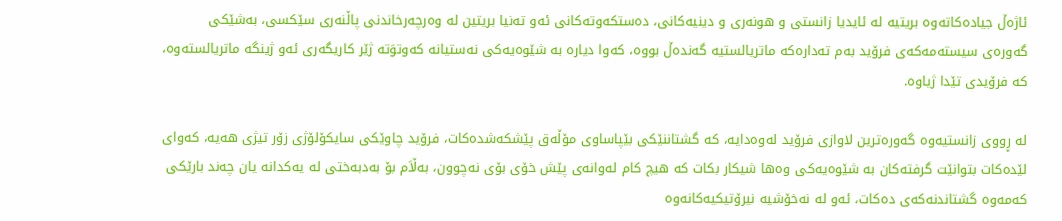ئاژه‌ڵ جیاده‌کاته‌وه‌ بریتیه‌ له‌ ئایدیا زانستى و هونه‌رى و دینیه‌کانى، ده‌ستکه‌وته‌کانى ئه‌و ته‌نیا بریتین له‌ وه‌رچه‌رخاندنى پاڵنه‌رى سێکسى، به‌شێکى گه‌وره‌ى سیسته‌مه‌که‌ى فرۆید به‌م ته‌داره‌که‌ ماتریالستیه‌ گه‌نده‌ڵ بووه‌، که‌وا دیاره‌ به‌ شێوه‌یه‌کى نه‌ستیانه‌ که‌وتوَته‌ ژێر کاریگه‌رى ئه‌و ژینگه‌ ماتریالسته‌وه‌، که‌ فرۆیدى تێدا ژیاوه‌.

له‌ ڕووى زانستیه‌وه‌ گه‌وره‌ترین لاوازى فرۆید له‌وه‌دایه‌، که‌ گشتاننێکى بێپاساوى مۆڵه‌ق پێشکه‌شده‌کات، فرۆید چاوێکى سایکۆلۆژى زۆر تیژى هه‌یه‌، که‌واى لێده‌کات بتوانێت گرفته‌کان به‌ شێوه‌یه‌کى وه‌ها شیکار بکات که‌ هیچ کام له‌وانه‌ى پێش خۆى بۆى نه‌چوون، به‌ڵاَم بۆ به‌دبه‌ختى له‌ یه‌کدانه‌ یان چه‌ند بارێکى که‌مه‌وه‌ گشتاندنه‌که‌ى ده‌کات، ئه‌و له‌ نه‌خۆشیه‌ نیرۆتیکیه‌کانه‌وه‌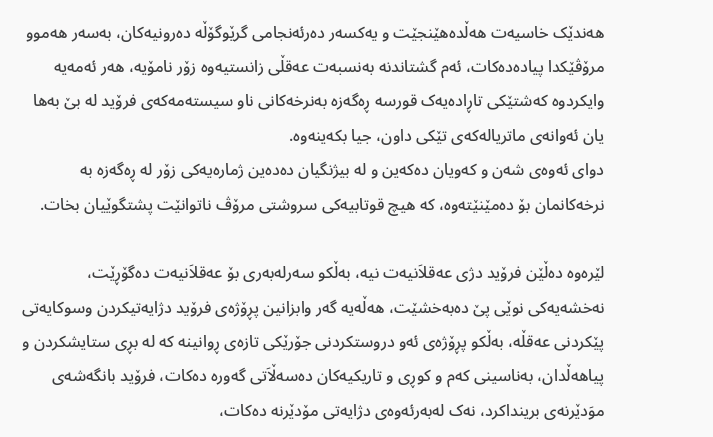هه‌ندێک خاسیه‌ت هه‌ڵده‌هێنجێت و یه‌کسه‌ر ده‌رئه‌نجامى گرێوگۆڵه‌ ده‌رونیه‌کان، به‌سه‌ر هه‌موو مرۆڤێکدا پیاده‌ده‌کات، ئه‌م گشتاندنه‌ به‌نسبه‌ت عه‌قڵی زانستیه‌وه‌ زۆر نامۆیه‌، هه‌ر ئه‌مه‌یه‌ وایکردوه‌ که‌شتێکى تاڕاده‌یه‌ک قورسه‌ ڕه‌گه‌زه‌ به‌نرخه‌کانى ناو سیسته‌مه‌که‌ى فرۆید له‌ بێ به‌ها یان ئه‌وانه‌ى ماتریاله‌که‌ى تێکى داون، جیا بکه‌ینه‌وه‌.
دواى ئه‌وه‌ى شه‌ن و که‌ویان ده‌که‌ین و له‌ بیژنگیان ده‌ده‌ین ژماره‌یه‌کى زۆر له‌ ڕه‌گه‌زه‌ به‌ نرخه‌کانمان بۆ ده‌مێنێته‌وه‌، که‌ هیچ قوتابیه‌کى سروشتى مرۆڤ ناتوانێت پشتگوێیان بخات.

لێره‌وه‌ ده‌ڵێن فرۆید دژى عه‌قلاَنیه‌ت نیه‌، به‌ڵکو سه‌رله‌به‌رى بۆ عه‌قلاَنیه‌ت ده‌گۆڕێت، نه‌خشه‌یه‌کى نوێی پێ ده‌به‌خشێت، هه‌ڵه‌یه‌ گه‌ر وابزانین پڕۆژه‌ى فرۆید دژایه‌تیکردن وسوکایه‌تی پێکردنى عه‌قڵه‌، به‌ڵکو پڕۆژه‌ى ئه‌و دروستکردنى جۆرێکى تازه‌ى ڕوانینه‌ که‌ له‌ بڕى ستایشکردن و پیاهه‌ڵدان، به‌ناسینى که‌م و کوڕی و تاریکیه‌کان ده‌سه‌ڵاَتى گه‌وره‌ ده‌کات، فرۆید بانگه‌شه‌ى موَدێرنه‌ى برینداکرد، نه‌ک له‌به‌رئه‌وه‌ى دژایه‌تى مۆدێرنه‌ ده‌کات،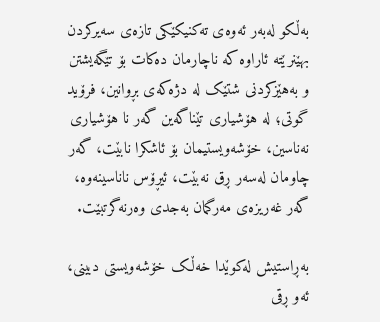به‌ڵکو له‌به‌ر ئه‌وه‌ى ته‌کنیکێکى تازه‌ى سه‌یرکردن بهێنرێته‌ ئاراوه‌ که‌ ناچارمان ده‌کات بۆ تێگه‌یشتن و به‌هێزکردنى شتێک له‌ دژه‌که‌ى بڕوانین، فرۆید گوتى؛ له‌ هۆشیارى تێناگه‌ین گه‌ر نا هۆشیارى نه‌ناسین، خۆشه‌ویستیمان بۆ ئاشکرا نابێت، گه‌ر چاومان له‌سه‌ر ڕق نه‌بێت، ئیڕۆس ناناسینه‌وه‌، گه‌ر غه‌ریزه‌ى مه‌رگمان به‌جدى وه‌رنه‌گرتبێت.

به‌ڕاستیش له‌کوێدا خه‌ڵک خۆشه‌ویستى دبینى، ئه‌و ڕقى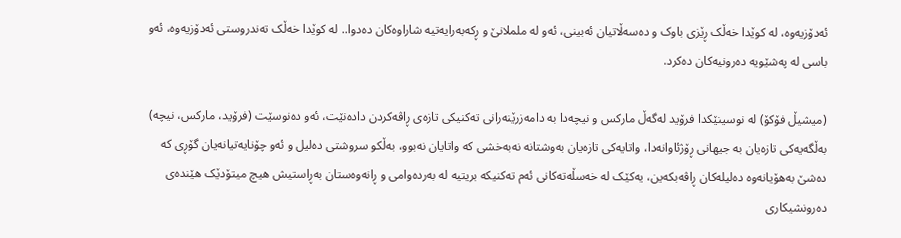ئه‌دۆزیه‌وه‌، له‌ کوێدا خه‌ڵک ڕێزی باوک و ده‌سه‌ڵاتیان ئه‌بینى، ئه‌و له‌ ململانێ و ڕکه‌به‌رایه‌تیه‌ شاراوه‌کان ده‌دوا.. له‌ کوێدا خه‌ڵک ته‌ندروستى ئه‌دۆزیه‌وه‌، ئه‌و باسى له‌ په‌شێویه‌ ده‌رونیه‌کان ده‌کرد.

(میشیڵ فۆکۆ) له‌ نوسینێکدا فرۆید له‌گه‌ڵ مارکس و نیچه‌دا به‌ دامه‌زرێنه‌رانى ته‌کنیکى تازه‌ى ڕاڤه‌کردن داده‌نێت، ئه‌و ده‌نوسێت (فرۆید، مارکس، نیچه‌) به‌ڵگه‌یه‌كی تازه‌یان به‌ جیهانى ڕۆژئاوانه‌دا، واتایه‌كی تازه‌یان به‌وشتانه‌ نه‌به‌خشى که‌ واتایان نه‌بوو، به‌ڵکو سروشتى ده‌لیل و ئه‌و چۆنایه‌تیانه‌یان گۆڕی که‌ ده‌شێ به‌هۆیانه‌وه‌ ده‌لیله‌کان ڕاڤه‌بکه‌ین، یه‌کێک له‌ خه‌سڵه‌ته‌کانى ئه‌م ته‌کنیکه‌ بریتیه‌ له‌ به‌رده‌وامى و ڕانه‌وه‌ستان به‌ڕاستیش هیچ میتۆدێک هێنده‌ى ده‌رونشیکارى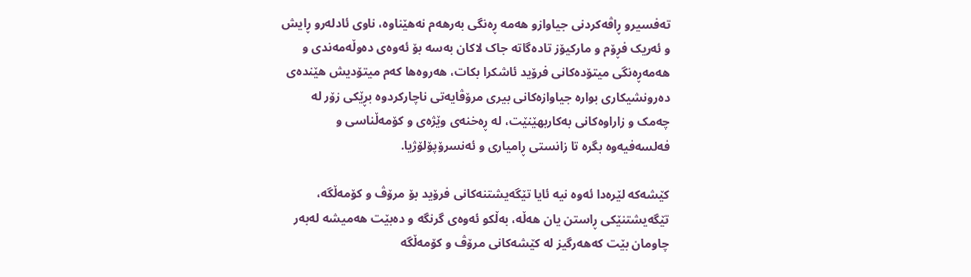ته‌فسیرو ڕاڤه‌کردنى جیاوازو هه‌مه‌ ڕه‌نگى به‌رهه‌م نه‌هێناوه‌، ناوى ئادله‌رو ڕایش و ئه‌ریک فڕۆم و مارکیۆز تاده‌گاته‌ جاک لاکان به‌سه‌ بۆ ئه‌وه‌ى ده‌وڵه‌مه‌ندى و هه‌مه‌ڕه‌نگى میتۆده‌کانى فرۆید ئاشکرا بکات، هه‌روه‌ها که‌م میتۆدیش هێنده‌ى ده‌رونشیکاری بواره‌ جیاوازه‌کانى بیرى مرۆڤایه‌تى ناچارکردوه‌ بڕێکى زۆر له‌ چه‌مک و زاراوه‌کانى به‌کاربهێنێت، له‌ ڕه‌خنه‌ى وێژه‌ى و کۆمه‌ڵناسی و فه‌لسه‌فیه‌وه‌ بگره‌ تا زانستى ڕامیاری و ئه‌نسرۆپۆلۆژیا.

كێشه‌كه لێره‌دا ئه‌وه‌ نیه‌ ئایا تێگه‌یشتنه‌کانى فرۆید بۆ مرۆڤ و کۆمه‌ڵگه‌، تێگه‌یشتنێکى ڕاستن یان هه‌ڵه‌، به‌ڵکو ئه‌وه‌ى گرنگه‌ و ده‌بێت هه‌میشه‌ له‌به‌ر چاومان بێت که‌هه‌رگیز له‌ کێشه‌کانى مرۆڤ و کۆمه‌ڵگه‌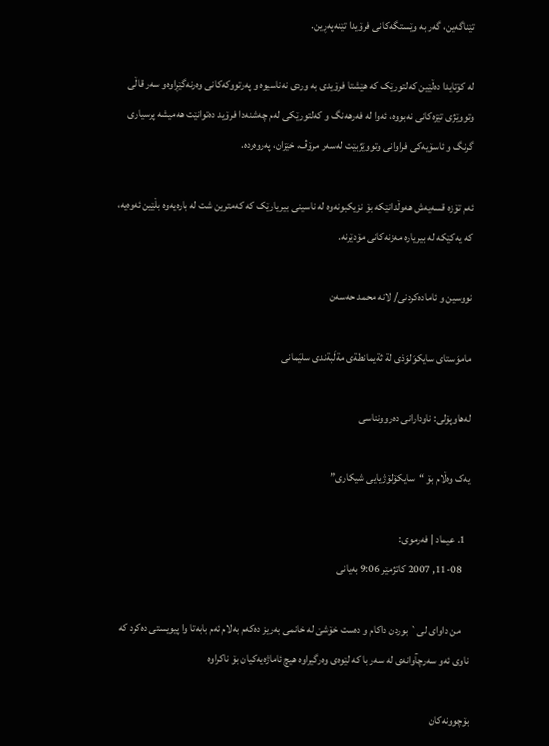تێناگه‌ین، گه‌ر به‌ وێستگه‌کانى فرۆیدا تێنه‌په‌ڕین.

له‌ کۆتایدا ده‌ڵێین که‌لتورێک که‌ هێشتا فرۆیدى به‌ وردى نه‌ناسیوه‌ و په‌رتووكه‌كانى وه‌رنه‌گێڕاوه‌و سه‌ر قاڵی وتووێژى تێزه‌کانى نه‌بووه‌، ئه‌وا له‌ فه‌رهه‌نگ و که‌لتورێکى له‌م چه‌شنه‌دا فرۆید ده‌توانێت هه‌میشه‌ پرسیارى گرنگ و ئاسۆیه‌کى فراوانى وتووێژبێت له‌سه‌ر مرۆڤ، خێزان، په‌روه‌رده‌.

ئه‌م تۆزه‌ قسه‌یه‌ش هه‌وڵدانێکه‌ بۆ نزیکبونه‌وه‌ له‌ ناسینى بیریارێک که‌ که‌مترین شت له‌ باره‌یه‌وه‌ بڵێین ئه‌وه‌یه‌، که‌ یه‌کێکه‌ له‌ بیریاره‌ مه‌زنه‌کانى مۆدێرنه‌.

نووسین و ئاماده‌كردنی/ لانه محمد‌ حه‌سه‌ن

ماموَستاى سايكوَلوَذى لة ثةيمانطةى مةلَبةندى سليَمانى

لەهاوپۆلی: ناودارانی ده‌روونناسی

یەک وەڵام بۆ “سایکۆلۆژیایی شیکارى”

  1. عيماد | فەرموی:
    11-08, 2007 كاتژمێر 9:06 به‌یانی

    من داوای لی` بوردن داکام و ده‌ست خۆشێ له‌ خانمی به‌ریز ده‌که‌م به‌لام ئه‌م بابه‌تا وا پیویستی ده‌کرد که‌ ناوی ئه‌و سه‌رچآوانه‌ی له‌ سه‌ر با که‌ لێوه‌ی وه‌رگیراوه‌ هیچ ئاماژه‌یه‌کیان بۆ ناکراوه‌

بۆچوونەکان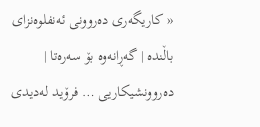« کاریگەری دەروونی ئەنفلوەنزای باڵندە | گەڕانەوە بۆ سەرەتا | دەروونشیکاریی … فرۆید لەدیدی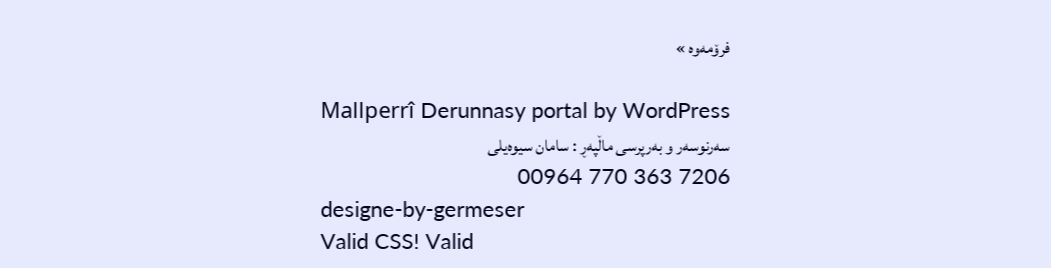فرۆمەوە »

Mallperrî Derunnasy portal by WordPress
سەرنوسەر و بەرپرسی ماڵپەڕ : سامان سیوەیلی
7206 363 770 00964
designe-by-germeser
Valid CSS! Valid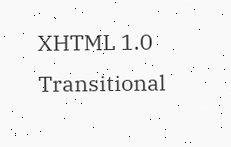XHTML 1.0 Transitional